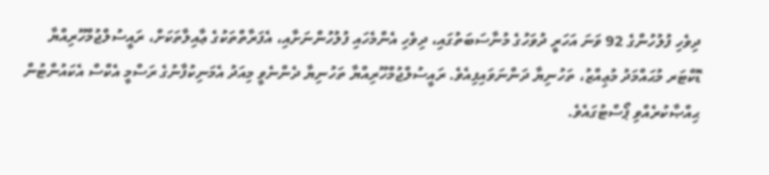ދިވެހި ފުލުހުންގެ 92 ވަނަ އަހަރީ ދުވަހުގެ މުނާސަބަތުގައި، ދިވެހި އެންމެހައި ފުލުހުންނަށާއި، އެފަރާތްތަކުގެ ޢާއިލާތަކަށް، ރައީސުލްޖުމްހޫރިއްޔާ ޑޮކްޓަރ މުޙައްމަދު މުޢިއްޒު، ތަހުނިޔާ ދަންނަވައިފިއެވެ. ރައީސުލްޖުމްހޫރިއްޔާ ތަހުނިޔާ ދެންނެވީ މިއަދު އެމަނިކުފާނުގެ ރަސްމީ އެކްސް އެކައުންޓުން ޙިއްޞާކުރެއްވި ޕޯސްޓުގައެވެ.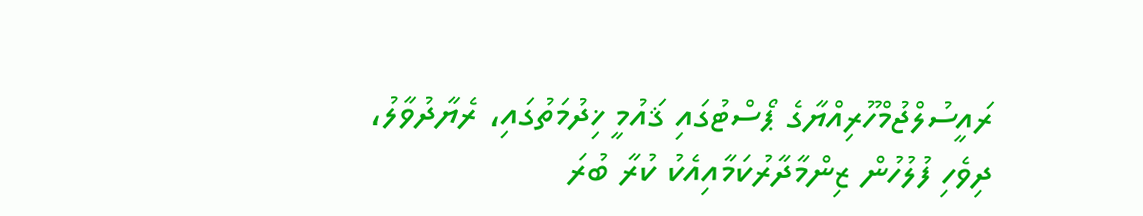ރައީސުލްޖުމްހޫރިއްޔާގެ ޕޯސްޓުގައި ޤައުމީ ޚިދުމަތުގައި، ރެޔާދުވާލު، ދިވެހި ފުލުހުން ޒިންމާދާރުކަމާއިއެކު ކުރާ ބުރަ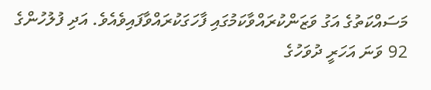މަސައްކަތުގެ އަގު ވަޒަންކުރައްވާކަމުގައި ފާހަގަކުރައްވާފައިވެއެވެ. އަދި ފުލުހުންގެ 92 ވަނަ އަހަރީ ދުވަހުގެ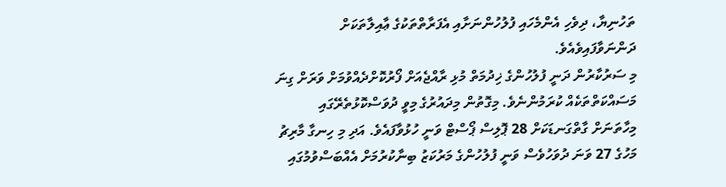ތަހުނިޔާ، ދިވެހި އެންމެހައި ފުލުހުންނަށާއި އެފަރާތްތަކުގެ ޢާއިލާތަކަށް ދަންނަވާފައިވެއެވެ.
މި ސަރުކާރުން ދަނީ ފުލުހުންގެ ޚިދުމަތް މުޅި ރާއްޖެއަށް ފޯރުކޮށްދެއްވުމަށް ވަރަށް ގިނަ މަސައްކަތްތަކެއް ކުރަމުންނެވެ. މިގޮތުން މިދައުރުގެ މިވީ ދުވަސްކޮޅުތެރޭގައި މިހާތަނަށް ގާތްގަނޑަކަށް 28 ޕޮލިސް ޕޯސްޓް ވަނީ ހުޅުވާފައެވެ. އަދި މި ހިނގާ މާރިޗު މަހުގެ 27 ވަނަ ދުވަހުވެސް ވަނީ ފުލުހުންގެ މަރުކަޒު ބިނާކުރުމަށް އެއްބަސްވުމުގައި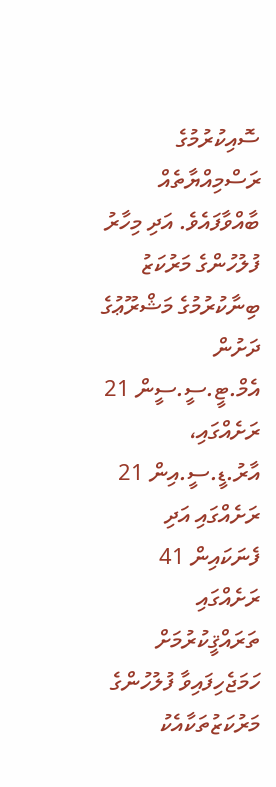ސޮއިކުރުމުގެ ރަސްމިއްޔާތެއް ބާއްވާފައެވެ. އަދި މިހާރު ފުލުހުންގެ މަރުކަޒު ބިނާކުރުމުގެ މަޝްރޫޢުގެ ދަށުން އެމް.ޓީ.ސީ.ސީން 21 ރަށެއްގައި، އާރު.ޑީ.ސީ.އިން 21 ރަށެއްގައި އަދި ފެނަކައިން 41 ރަށެއްގައި ތަރައްޤީކުރުމަށް ހަމަޖެހިފައިވާ ފުލުހުންގެ މަރުކަޒުތަކާއެކު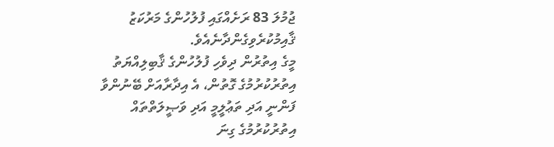ޖުމުލަ 83 ރަށެއްގައި ފުލުހުންގެ މަރުކަޒު ޤާއިމުކުރެވިގެންދާނެއެވެ.
މީގެ އިތުރުން ދިވެހި ފުލުހުންގެ ޤާބިލިއްޔަތު އިތުރުކުރުމުގެ ގޮތުން، އެ އިދާރާއަށް ބޭނުންވާ ފަންނީ އަދި ތަޢުލީމީ އަދި ވަޞީލަތްތައް އިތުރުކުރުމުގެ ގިނަ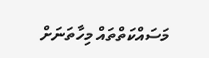މަސައްކަތްތައް މިހާތަނަށް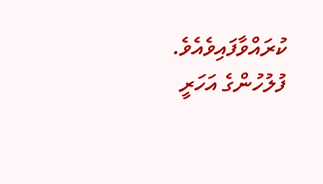ކުރައްވާފައިވެއެވެ.
ފުލުހުންގެ އަހަރީ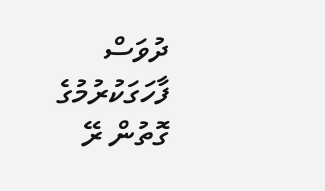ދުވަސް ފާހަގަކުރުމުގެ ގޮތުން ރޭ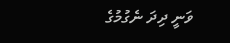ވަނީ ދިދަ ނެގުމުގެ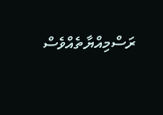ރަސްމިއްޔާތެއްވެސް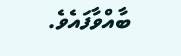ބާއްވާފައެވެ.